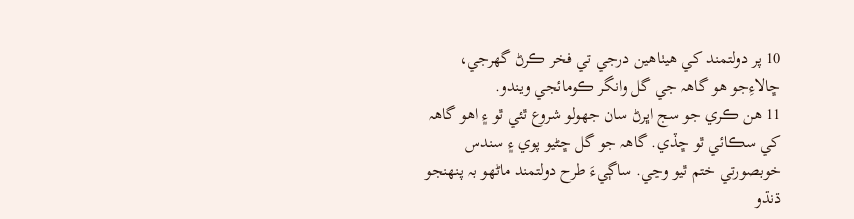10 پر دولتمند کي ھيٺاھين درجي تي فخر ڪرڻ گھرجي، ڇالاءِجو ھو گاھہ جي گل وانگر ڪومائجي ويندو.
11 ھن ڪري جو سج اڀرڻ سان جھولو شروع ٿئي ٿو ۽ اھو گاھہ کي سڪائي ٿو ڇڏي. گاھہ جو گل ڇڻيو پوي ۽ سندس خوبصورتي ختم ٿيو وڃي. ساڳيءَ طرح دولتمند ماڻھو بہ پنھنجو ڌنڌو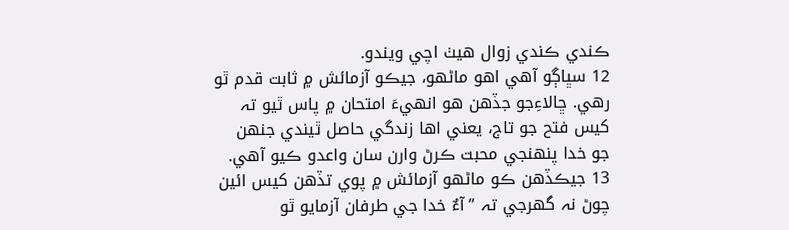ڪندي ڪندي زوال ھيٺ اچي ويندو.
12 سڀاڳو آھي اھو ماڻھو، جيڪو آزمائش ۾ ثابت قدم ٿو رھي. ڇالاءِجو جڏھن ھو انھيءَ امتحان ۾ پاس ٿيو تہ کيس فتح جو تاج، يعني اھا زندگي حاصل ٿيندي جنھن جو خدا پنھنجي محبت ڪرڻ وارن سان واعدو ڪيو آھي.
13 جيڪڏھن ڪو ماڻھو آزمائش ۾ پوي تڏھن کيس ائين چوڻ نہ گھرجي تہ ”آءٌ خدا جي طرفان آزمايو ٿو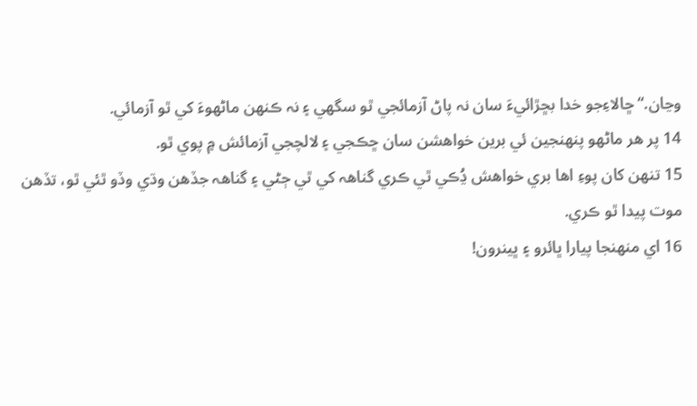وڃان.“ ڇالاءِجو خدا بڇڙائيءَ سان نہ پاڻ آزمائجي ٿو سگھي ۽ نہ ڪنھن ماڻھوءَ کي ٿو آزمائي.
14 پر ھر ماڻھو پنھنجين ئي برين خواھشن سان ڇڪجي ۽ لالچجي آزمائش ۾ پوي ٿو.
15 تنھن کان پوءِ اھا بري خواھش ڍُڪي ٿي ڪري گناھہ کي ٿي ڄڻي ۽ گناھہ جڏھن وڌي وڏو ٿئي ٿو، تڏھن موت پيدا ٿو ڪري.
16 اي منھنجا پيارا ڀائرو ۽ ڀينرون!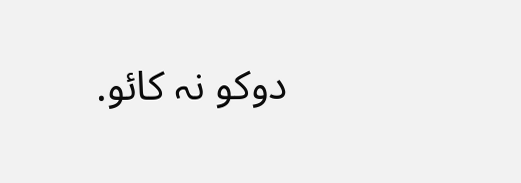دوکو نہ کائو.